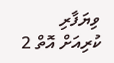ވިޔަފާރި
ކުރިއަށް އޮތް 2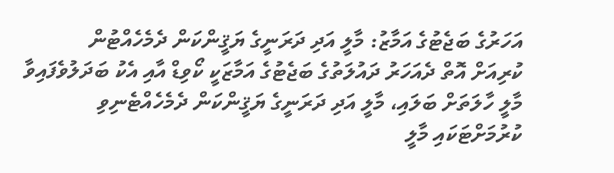އަހަރުގެ ބަޖެޓުގެ އަމާޒު: މާލީ އަދި ދަރަނީގެ ޔަޤީންކަން ދެމެހެއްޓުން
ކުރިއަށް އޮތް ދެއަހަރު ދައުލަތުގެ ބަޖެޓުގެ އަމާޒަކީ ކޯވިޑް އާއި އެކު ބަދަލުވެފައިވާ މާލީ ހާލަތަށް ބަލައި، މާލީ އަދި ދަރަނީގެ ޔަޤީންކަން ދެމެހެއްޓެނިވި ކުރުމަށްޓަކައި މާލީ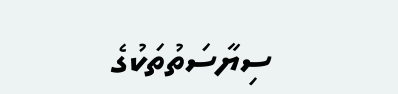ސިޔާސަތުތަކުގެ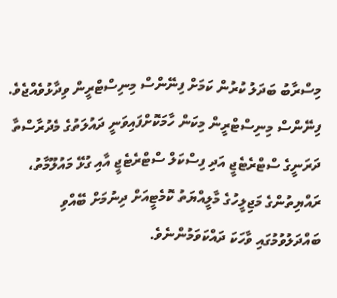މިސްރާބު ބަދަލު ކުރުން ކަމަށް ފިނޭންސް މިނިސްޓްރީން ވިދާޅުވެއްޖެވެ.
ފިނޭންސް މިނިސްޓްރީން މިކަން ހާމަކޮށްފައިވަނީ ދައުލަތުގެ މެދުރާސްތާ ދަރަނީގެ ސްޓްރެޓެޖީ އަދި ފިސްކަލް ސްޓްރެޓެޖީ އާއި ގުޅޭ މައުލޫމާތު، ރައްޔިތުންގެ މަޖިލީހުގެ މާލީއްޔަތު ކޮމެޓީއަށް ދިނުމަށް ބޭއްވި ބައްދަލުވުމުގައި ވާހަކަ ދައްކަވަމުންނެވެ.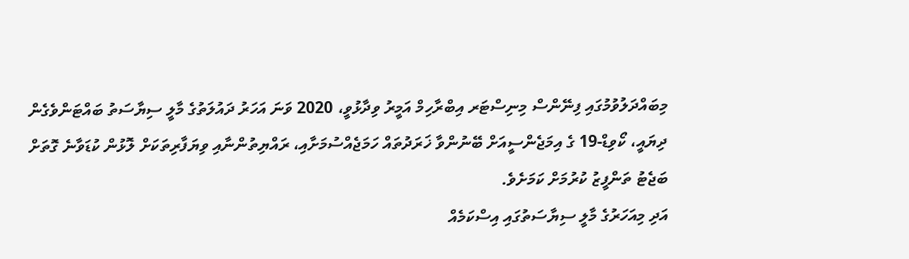މިބައްދަލުވުމުގައި ފިނޭންސް މިނިސްޓަރ އިބްރާހިމް އަމީރު ވިދާޅުވީ، 2020 ވަނަ އަހަރު ދައުލަތުގެ މާލީ ސިޔާސަތު ބައްޓަންވެގެން ދިޔައީ، ކޯވިޑް-19 ގެ އިމަޖެންސީއަށް ބޭނުންވާ ޚަރަދުތައް ހަމަޖެއްސުމަށާއި، ރައްޔިތުންނާއި ވިޔަފާރިތަކަށް ލޮޅުން ކުޑަވާނެ ގޮތަށް ބަޖެޓު ތަންފީޒު ކުރުމަށް ކަމަށެވެ.
އަދި މިއަހަރުގެ މާލީ ސިޔާސަތުގައި އިސްކަމެއް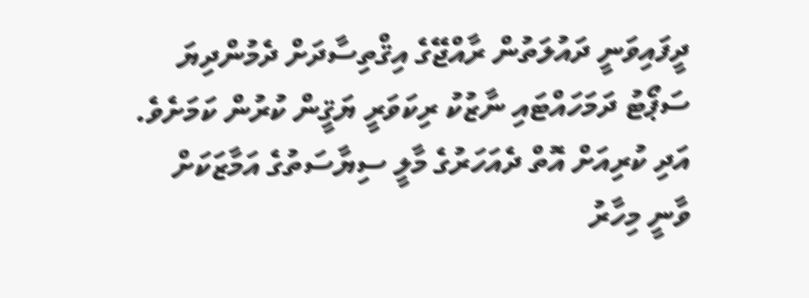ދީފައިވަނީ ދައުލަތުން ރާއްޖޭގެ އިޤްތިސާދަށް ދެމުންދިޔަ ސަޕޯޓު ދަމަހައްޓައި ނާޒުކު ރިކަވަރީ ޔަޤީން ކުރުން ކަމަށެވެ. އަދި ކުރިއަށް އޮތް ދެއަހަރުގެ މާލީ ސިޔާސަތުގެ އަމާޒަކަށް ވާނީ މިހާރު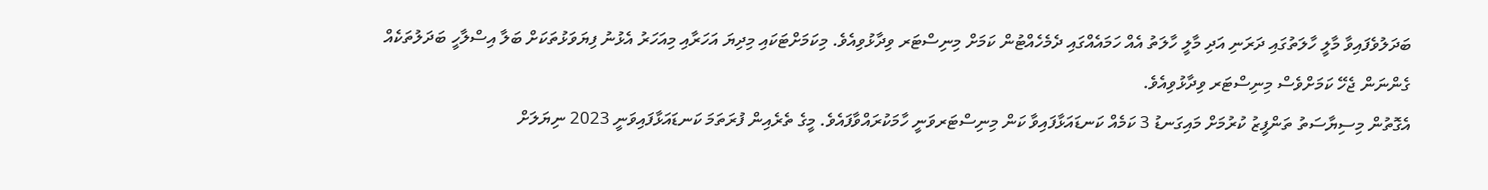ބަދަލުވެފައިވާ މާލީ ހާލަތުގައި ދަރަނި އަދި މާލީ ހާލަތު އެއް ހަމައެއްގައި ދެމެހެއްޓުން ކަމަށް މިނިސްޓަރ ވިދާޅުވިއެވެ. މިކަމަށްޓަކައި މިދިޔަ އަހަރާއި މިއަހަރު އެޅުނު ފިޔަވަޅުތަކަށް ބަލާ އިސްލާހީ ބަދަލުތަކެއް ގެންނަން ޖެހޭ ކަމަށްވެސް މިނިސްޓަރ ވިދާޅުވިއެވެ.
އެގޮތުން މިސިޔާސަތު ތަންފީޒު ކުރުމަށް މައިގަނޑު 3 ކަމެއް ކަނޑައަޅާފައިވާ ކަން މިނިސްޓަރވަނީ ހާމަކުރައްވާފައެވެ. މީގެ ތެރެއިން ފުރަތަމަ ކަނޑައަޅާފައިވަނީ 2023 ނިޔަލަށް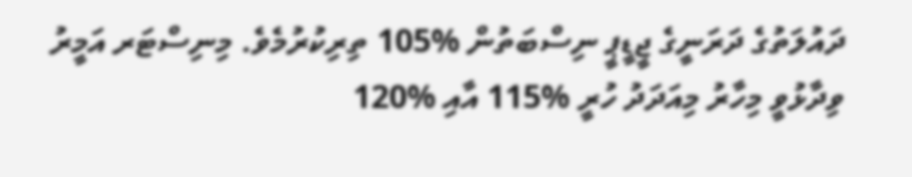ދައުލަތުގެ ދަރަނީގެ ޖީޑީޕީ ނިސްބަތުން %105 ތިރިކުރުމެވެ. މިނިސްޓަރ އަމީރު ވިދާޅުވީ މިހާރު މިއަދަދު ހުރީ %115 އާއި %120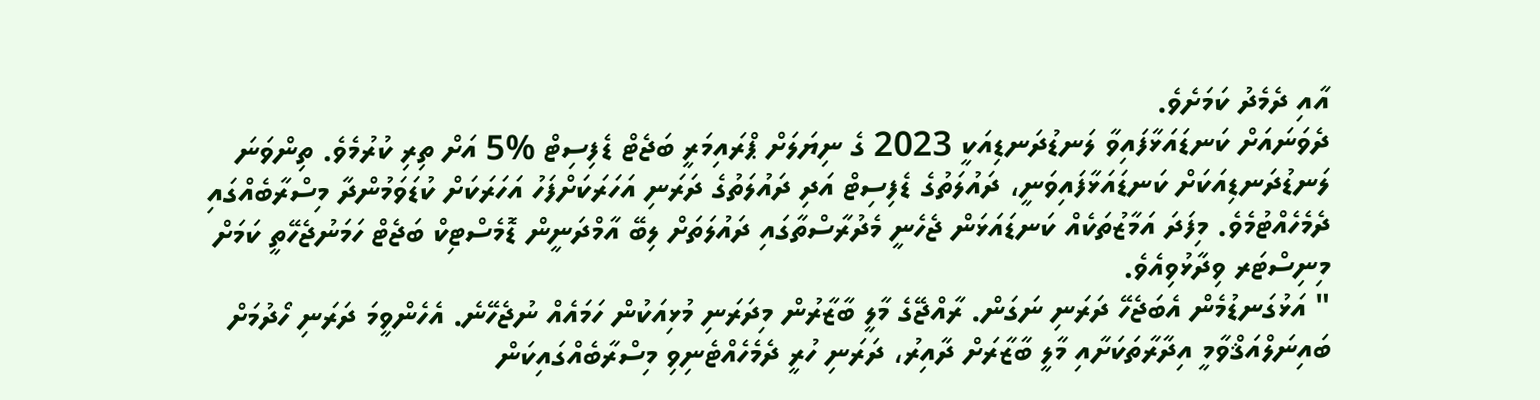އާއި ދެމެދު ކަމަށެވެ.
ދެވަނައަށް ކަނޑައަޅާފައިވާ ލަނޑުދަނޑިއަކީ 2023 ގެ ނިޔަލަށް ޕްރައިމަރީ ބަޖެޓް ޑެފިސިޓް %5 އަށް ތިރި ކުރުމެވެ. ތިންވަނަ ލަނޑުދަނޑިއަކަށް ކަނޑައަޅާފައިވަނީ، ދައުލަތުގެ ޑެފިސިޓް އަދި ދައުލަތުގެ ދަރަނި އަހަރަކަށްފަހު އަހަރަކަށް ކުޑަވަމުންދާ މިސްރާބެއްގައި ދެމެހެއްޓުމެވެ. މިފަދަ އަމާޒުތަކެއް ކަނޑައަޅަން ޖެހެނީ މެދުރާސްތާގައި ދައުލަތަށް ލިބޭ އާމްދަނީން ޑޮމެސްޓިކް ބަޖެޓް ހަމަނުޖެހޭތީ ކަމަށް މިނިސްޓަރ ވިދާޅުވިއެވެ.
" އަޅުގަނޑުމެން އެބަޖެހޭ ދަރަނި ނަގަން. ރާއްޖޭގެ މާލީ ބާޒާރުން މިދަރަނި މުޅިއަކުން ހަމައެއް ނުޖެހޭނެ. އެހެންވީމަ ދަރަނި ހޯދުމަށް ބައިނަލްއަޤްވާމީ އިދާރާތަކަށާއި މާލީ ބާޒާރަށް ދާއިރު، ދަރަނި ހުރީ ދެމެހެއްޓެނިވި މިސްރާބެއްގައިކަން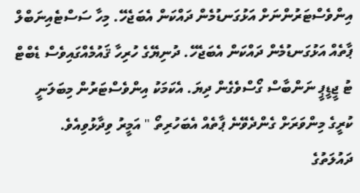އިންވެސްޓަރުންނަށް އަޅުގަނޑުމެން ދައްކަން އެބަޖެހޭ. މިހާ ސަސްޓެއިނަބްލް ޕާތެއް އަޅުގަނޑުމެން ދައްކަން އެބަޖެހޭ. ދުނިޔޭގެ ހުރިހާ ޤައުމެއްގައިވެސް ޑެބްޓް ޓު ޖީޑީޕީ ނަންބާސް ގޯސްވެގެން ދިޔަ. އެކަމަކު އިންވެސްޓަރުން މިބަލަނީ ކުރީގެ މިންވަރަށް ގެންދެވޭނެ ޕާތެއް އެބަހުރިތޯ " އަމީރު ވިދާޅުވިއެވެ.
ދައުލަތުގެ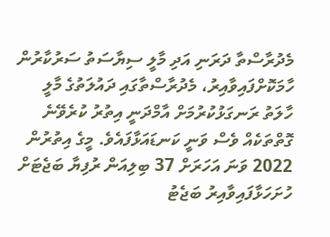މެދުރާސްތާ ދަރަނި އަދި މާލީ ސިޔާސަތު ސަރުކާރުން ހާމަކޮށްފައިވާއިރު، މެދުރާސްތާގައި ދައުލަތުގެ މާލީ ހާލަތު ރަނގަޅުކުރުމަށް އާމްދަނީ އިތުރު ކުރެވޭނެ ގޮތްތަކެއް ވެސް ވަނީ ކަނޑައަޅާފައެވެ. މީގެ އިތުރުން 2022 ވަނަ އަހަރަށް 37 ބިލިއަން ރުފިޔާ ބަޖެޓަށް ހުށަހަޅާފައިވާއިރު ބަޖެޓު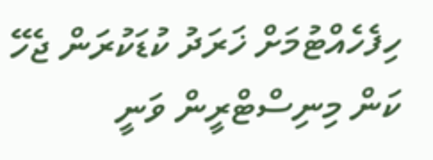ހިފެހެއްޓުމަށް ޚަރަދު ކުޑަކުރަން ޖެހޭ ކަން މިނިސްޓްރީން ވަނީ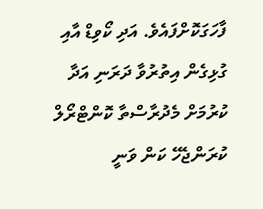ފާހަގަކޮށްފައެވެ. އަދި ކޯވިޑް އާއި ގުޅިގެން އިތުރުވާ ދަރަނި އަދާ ކުރުމަށް މެދުރާސްތާ ކޮންޓްރޯލް ކުރަންޖެހޭ ކަން ވަނީ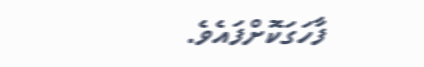ފާހަގަކޮށްފައެވެ.